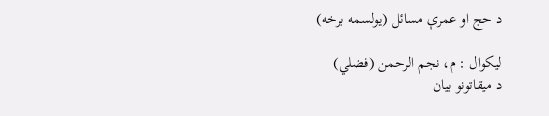د حج او عمرې مسائل (يولسمه برخه)

ليکوال : م، نجم الرحمن (فضلي)
د ميقاتونو بيان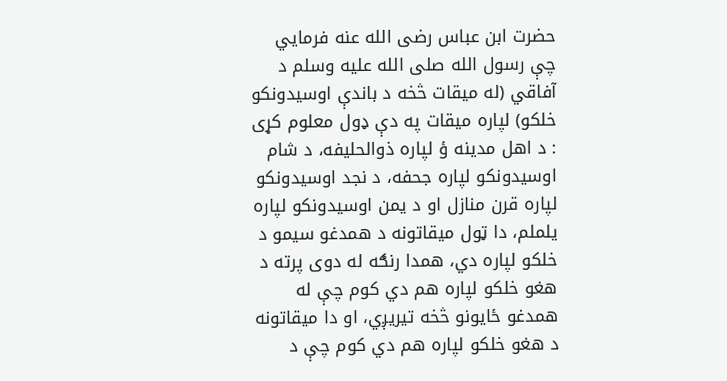حضرت ابن عباس رضی الله عنه فرمايي چې رسول الله صلی الله عليه وسلم د آفاقي (له ميقات څخه د باندې اوسيدونکو خلکو) لپاره ميقات په دې ډول معلوم کړی : د اهل مدينه ؤ لپاره ذوالحليفه، د شام اوسيدونکو لپاره جحفه، د نجد اوسيدونکو لپاره قرن منازل او د يمن اوسيدونکو لپاره يلملم، دا ټول ميقاتونه د همدغو سيمو د خلکو لپاره دي، همدا رنګه له دوی پرته د هغو خلکو لپاره هم دي کوم چې له همدغو ځايونو څخه تيريږي، او دا ميقاتونه د هغو خلکو لپاره هم دي کوم چې د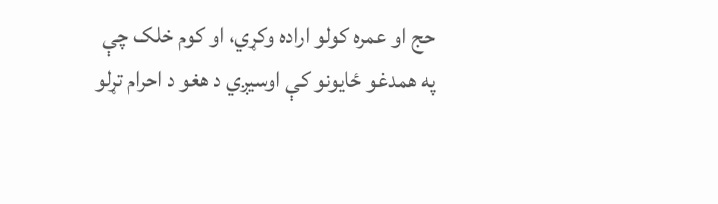حج او عمره کولو اراده وکړي، او کوم خلک چې په همدغو ځايونو کې اوسيږي د هغو د احرام تړلو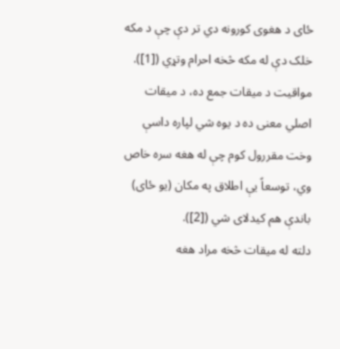ځای د هغوی کورونه دي تر دې چې د مکه خلک دې له مکه څخه احرام وتړي ([1]).
مواقيت د ميقات جمع ده، د ميقات اصلي معنی ده د يوه شي لپاره داسې وخت مقررول کوم چې له هغه سره خاص وي، توسعاً يې اطلاق په مکان (يو ځای) باندې هم کيدلای شي ([2]).
دلته له ميقات څخه مراد هغه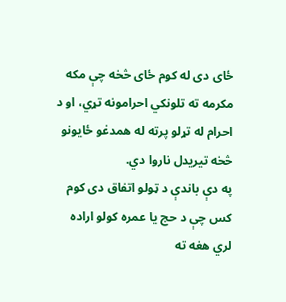ځای دی له کوم ځای څخه چې مکه مکرمه ته تلونکي احرامونه تړي، او د احرام له تړلو پرته له همدغو ځايونو څخه تيريدل ناروا دي.
په دې باندې د ټولو اتفاق دی کوم کس چې د حج يا عمره کولو اراده لري هغه ته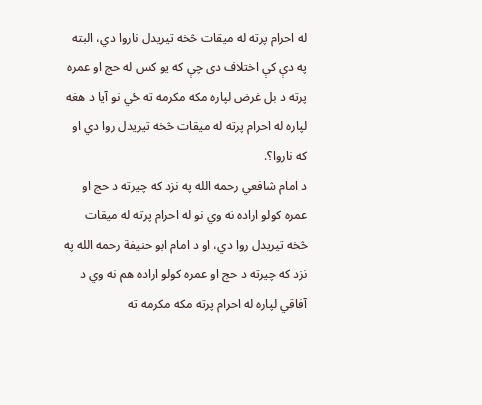له احرام پرته له ميقات څخه تيريدل ناروا دي، البته په دې کې اختلاف دی چې که يو کس له حج او عمره پرته د بل غرض لپاره مکه مکرمه ته ځي نو آيا د هغه لپاره له احرام پرته له ميقات څخه تيريدل روا دي او که ناروا؟.
د امام شافعي رحمه الله په نزد که چيرته د حج او عمره کولو اراده نه وي نو له احرام پرته له ميقات څخه تيريدل روا دي، او د امام ابو حنيفة رحمه الله په نزد که چيرته د حج او عمره کولو اراده هم نه وي د آفاقي لپاره له احرام پرته مکه مکرمه ته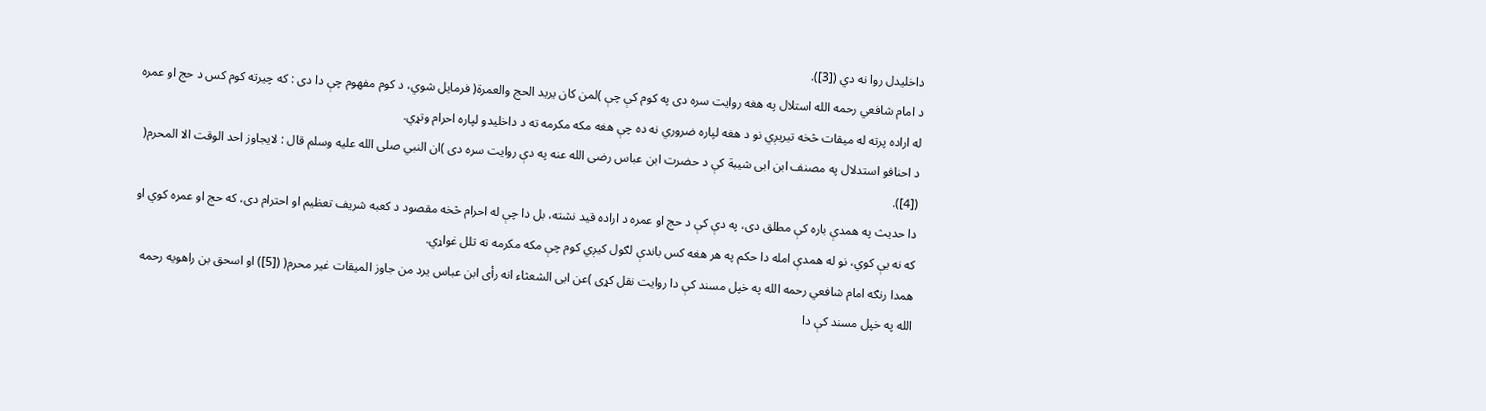داخليدل روا نه دي ([3]).
د امام شافعي رحمه الله استلال په هغه روايت سره دی په کوم کې چې )لمن کان يريد الحج والعمرة( فرمايل شوي، د کوم مفهوم چې دا دی : که چيرته کوم کس د حج او عمره له اراده پرته له ميقات څخه تيريږي نو د هغه لپاره ضروري نه ده چې هغه مکه مکرمه ته د داخليدو لپاره احرام وتړي.
د احنافو استدلال په مصنف ابن ابی شيبة کې د حضرت ابن عباس رضی الله عنه په دې روايت سره دی )ان النبي صلی الله عليه وسلم قال : لايجاوز احد الوقت الا المحرم( ([4]).
دا حديث په همدې باره کې مطلق دی، په دې کې د حج او عمره د اراده قيد نشته، بل دا چې له احرام څخه مقصود د کعبه شريف تعظيم او احترام دی، که حج او عمره کوي او که نه يې کوي، نو له همدې امله دا حکم په هر هغه کس باندې لګول کيږي کوم چې مکه مکرمه ته تلل غواړي.
همدا رنګه امام شافعي رحمه الله په خپل مسند کې دا روايت نقل کړی )عن ابی الشعثاء انه رأی ابن عباس يرد من جاوز الميقات غير محرم( ([5]) او اسحق بن راهويه رحمه الله په خپل مسند کې دا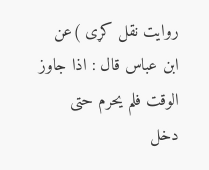روايت نقل کړی )عن ابن عباس قال : اذا جاوز الوقت فلم يحرم حتی دخل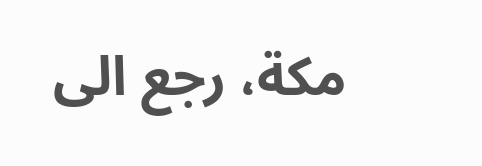مکة، رجع الی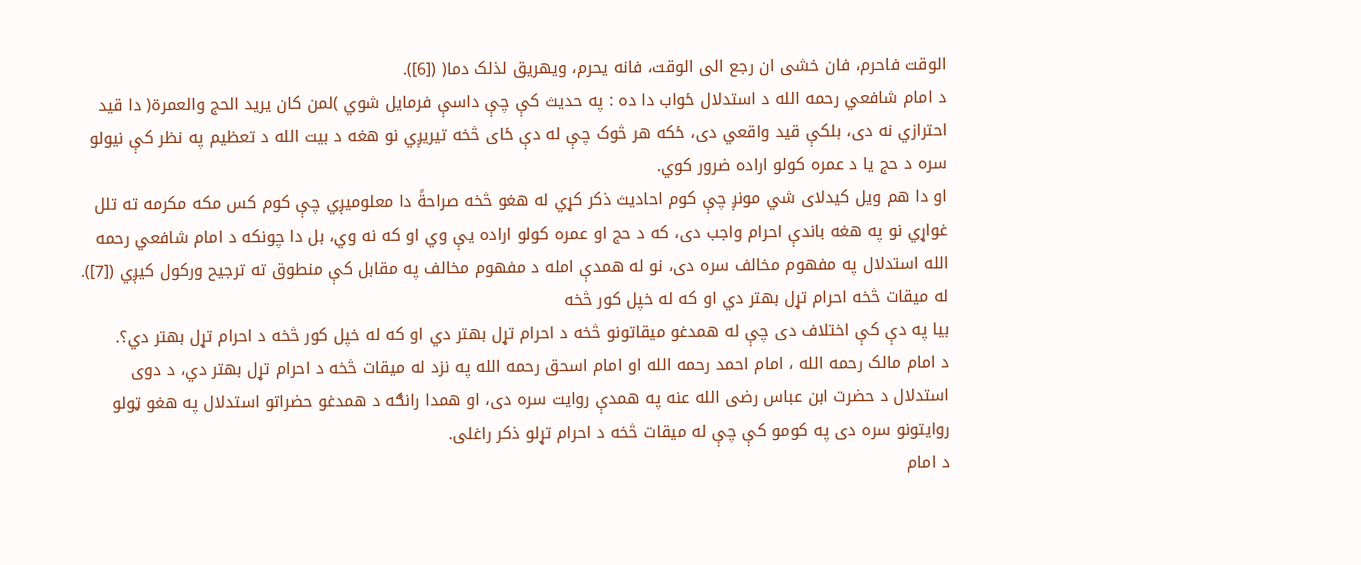الوقت فاحرم، فان خشی ان رجع الی الوقت، فانه يحرم، ويهريق لذلک دما( ([6]).
د امام شافعي رحمه الله د استدلال ځواب دا ده : په حديث کې چې داسې فرمايل شوي )لمن کان يريد الحج والعمرة( دا قيد احترازي نه دی، بلکې قيد واقعي دی، ځکه هر څوک چې له دې ځای څخه تيريږي نو هغه د بيت الله د تعظيم په نظر کې نيولو سره د حج يا د عمره کولو اراده ضرور کوي.
او دا هم ويل کيدلای شي مونږ چې کوم احاديث ذکر کړي له هغو څخه صراحةً دا معلوميږي چې کوم کس مکه مکرمه ته تلل غواړي نو په هغه باندې احرام واجب دی، که د حج او عمره کولو اراده يې وي او که نه وي، بل دا چونکه د امام شافعي رحمه الله استدلال په مفهوم مخالف سره دی، نو له همدې امله د مفهوم مخالف په مقابل کې منطوق ته ترجيح ورکول کيږي ([7]).
له ميقات څخه احرام تړل بهتر دي او که له خپل کور څخه
بيا په دې کې اختلاف دی چې له همدغو ميقاتونو څخه د احرام تړل بهتر دي او که له خپل کور څخه د احرام تړل بهتر دي؟.
د امام مالک رحمه الله ، امام احمد رحمه الله او امام اسحق رحمه الله په نزد له ميقات څخه د احرام تړل بهتر دي، د دوی استدلال د حضرت ابن عباس رضی الله عنه په همدې روايت سره دی، او همدا رانګه د همدغو حضراتو استدلال په هغو ټولو روايتونو سره دی په کومو کې چې له ميقات څخه د احرام تړلو ذکر راغلی.
د امام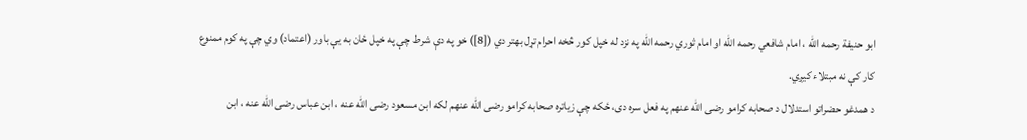ابو حنيفة رحمه الله ، امام شافعي رحمه الله او امام ثوري رحمه الله په نزد له خپل کور څخه احرام تړل بهتر دي ([8]) خو په دې شرط چې په خپل ځان به يې باور (اعتماد) وي چې په کوم ممنوع کار کې نه مبتلاء کيږي.
د همدغو حضراتو استدلال د صحابه کرامو رضی الله عنهم په فعل سره دی، ځکه چې زياتره صحابه کرامو رضی الله عنهم لکه ابن مسعود رضی الله عنه ، ابن عباس رضی الله عنه ، ابن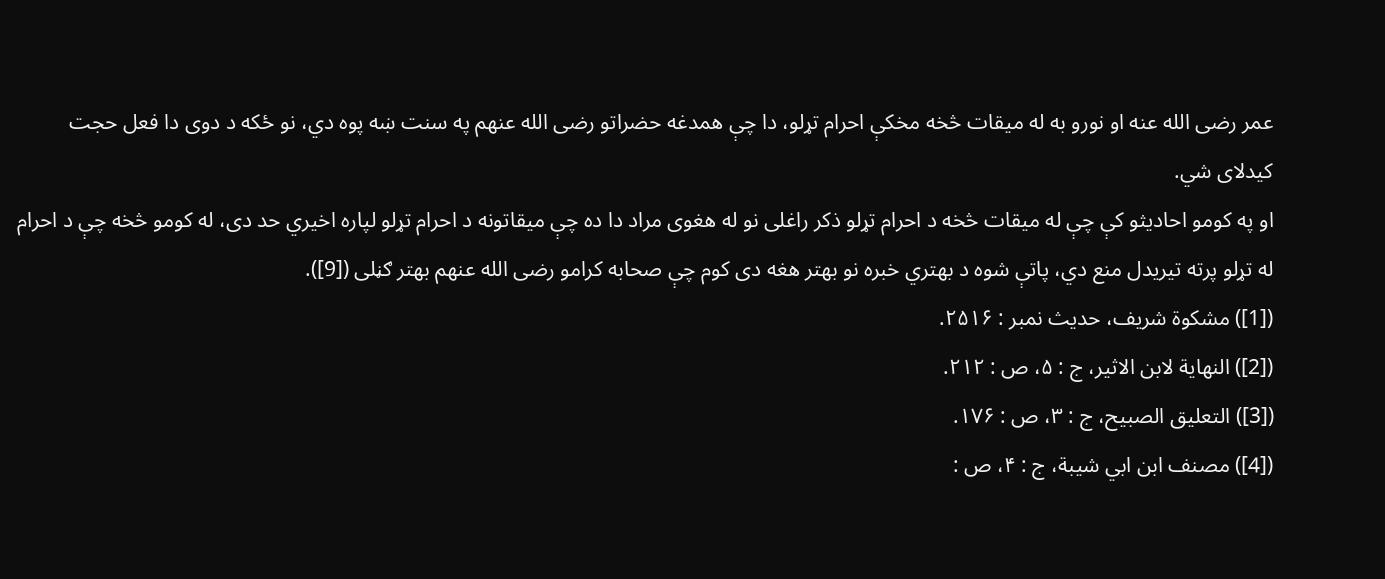عمر رضی الله عنه او نورو به له ميقات څخه مخکې احرام تړلو، دا چې همدغه حضراتو رضی الله عنهم په سنت ښه پوه دي، نو ځکه د دوی دا فعل حجت کيدلای شي.
او په کومو احاديثو کې چې له ميقات څخه د احرام تړلو ذکر راغلی نو له هغوی مراد دا ده چې ميقاتونه د احرام تړلو لپاره اخيري حد دی، له کومو څخه چې د احرام له تړلو پرته تيريدل منع دي، پاتې شوه د بهتري خبره نو بهتر هغه دی کوم چې صحابه کرامو رضی الله عنهم بهتر ګڼلی ([9]).
([1]) مشکوة شريف، حديث نمبر : ۲۵۱۶.
([2]) النهاية لابن الاثير، ج : ۵، ص : ۲۱۲.
([3]) التعليق الصبيح، ج : ۳، ص : ۱۷۶.
([4]) مصنف ابن ابي شيبة، ج : ۴، ص :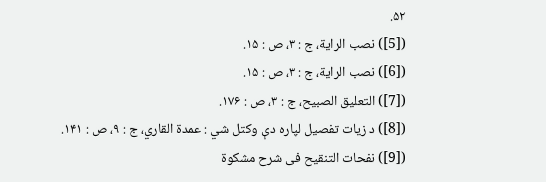۵۲.
([5]) نصب الراية، ج : ۳، ص : ۱۵.
([6]) نصب الراية، ج : ۳، ص : ۱۵.
([7]) التعليق الصبيح، ج : ۳، ص : ۱۷۶.
([8]) د زيات تفصيل لپاره دې وکتل شي : عمدة القاري، ج : ۹، ص : ۱۴۱.
([9]) نفحات التنقيح فی شرح مشکوة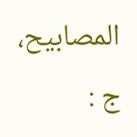المصابيح، ج :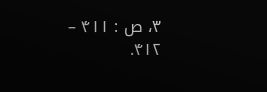۳، ص : ۴۱۱ – ۴۱۲.